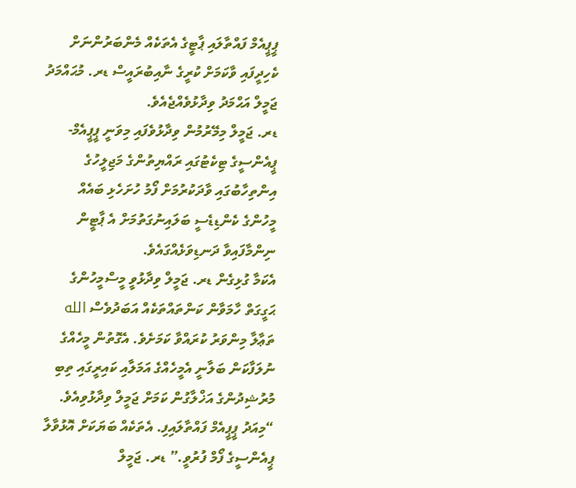ޕީޕީއެމް ފައްތާލައި ޕާޓީގެ އެތަކެއް މެންބަރުންނަށް ކެހިދީފައި ވާކަމަށް ކުރީގެ ނާއިބުރައީސް ޑރ. މުޙައްމަދު ޖަމީލް އަޙްމަދު ވިދާޅުވެއްޖެއެވެ.
ޑރ. ޖަމީލް މިމޭރުމުން ވިދާޅުވެފައި މިވަނީ ޕީޕީއެމް-ޕީއެންސީގެ ޓިކެޓުގައި ރައްޔިތުންގެ މަޖިލީހުގެ އިންތިހާބުގައި ވާދަކުރުމަށް ފޯމު ހުށަހެޅި ބައެއް މީހުންގެ ކެންޑިޑެސީ ބަލައިނުގަތުމަށް އެ ޕާޓީން ނިންމާފައިވާ ދަނޑިވަޅެއްގައެވެ.
އެކަމާ ގުޅިގެން ޑރ. ޖަމީލް ވިދާޅުވީ މީސްމީހުންގެ ޙަގީގަތް ހާމަވާން ކަންތައްތަކެއް އަބަދުވެސް الله ތަޢާލާ މިންވަރު ކުރައްވާ ކަމަށެވެ. އެގޮތުން މީހެއްގެ ނުލަފާކަން ބަލާނީ އެމީހެއްގެ އަމަލާއި ކައިރީގައި ތިބި މުރުޝިދުންގެ އަޚްލާގުން ކަމަށް ޖަމީލް ވިދާޅުވިއެވެ.
“މިއަދު ޕީޕީއެމް ފައްތާލައިފި. އެތަކެއް ބަޔަކަށް އޮޅުވާލާ ޕީއެންސީގެ ފޯމް ފުރުވީ.” ޑރ. ޖަމީލް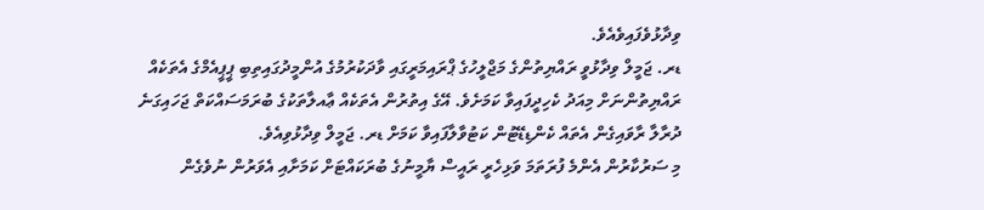ވިދާޅުވެފައިވެއެވެ.
ޑރ. ޖަމީލް ވިދާޅުވީ ރައްޔިތުންގެ މަޖްލީހުގެ ޕްރައިމަރީގައި ވާދަކުރުމުގެ އުންމީދުގައިތިބި ޕީޕީއެމްގެ އެތަކެއް ރައްޔިތުންނަށް މިއަދު ކެހިދީފައިވާ ކަމަށެވެ. އޭގެ އިތުރުން އެތަކެއް ޢާއލާތަކުގެ ބުރަމަސައްކަތް ޖަހައިގަނެ ދުރާލާ ރާވައިގެން އެތައް ކެންޑިޑޭޓުން ކަޓުވާލާފައިވާ ކަމަށް ޑރ. ޖަމީލް ވިދާޅުވިއެވެ.
މި ސަރުކާރުން އެންމެ ފުރަތަމަ ވަޅިހެރީ ރައީސް ޔާމީނުގެ ބުރަކައްޓަށް ކަމަށާއި އެވަރުން ނުވެގެން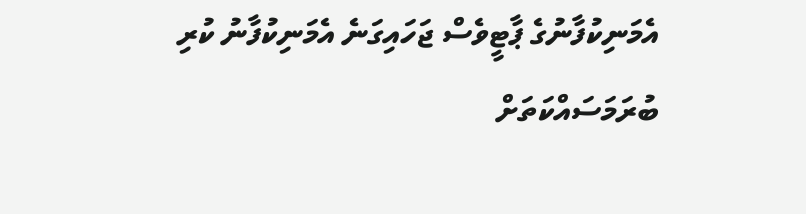އެމަނިކުފާނުގެ ޕާޓީވެސް ޖަހައިގަނެ އެމަނިކުފާނު ކުރި ބުރަމަސައްކަތަށް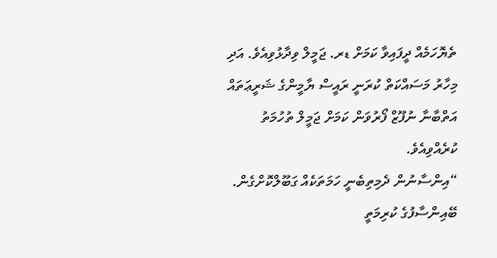ތެޔޮހަމެއް ދީފައިވާ ކަމަށް ޑރ. ޖަމީލް ވިދާޅުވިއެވެ. އަދި މިހާރު މަސައްކަތް ކުރަނީ ރައީސް ޔާމީންގެ ޝަރީޢަތައް އަތްބާނާ ނުފޫޒް ފޯރުވަން ކަމަށް ޖަމީލް ތުހުމަތު ކުރެއްވިއެވެ.
“އިންސާނުން ދެމިތިބެނީ ހަމަތަކެއް ގަބޫލްކޮށްގެން. ބޭއިންސާފުގެ ކުރިމަތީ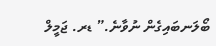ބޯލަނބައިގެން ނުވާނެ.” ޑރ. ޖަމީލް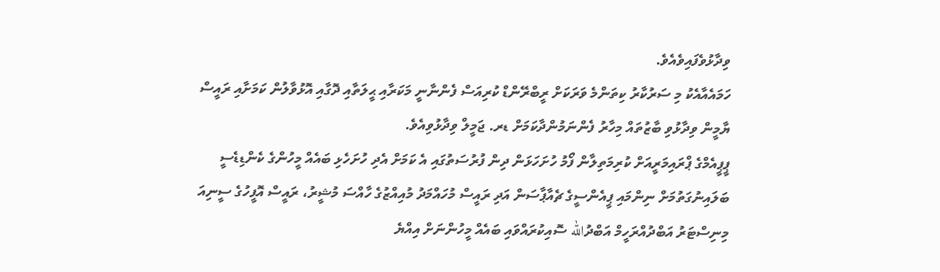ވިދާޅުވެފައިވެއެވެ.
ހަމައެއާއެކު މި ސަރުކާރު ކިތަންމެ ވަރަކަށް ރީބްރޭންޑް ކުރިއަސް ފެންނާނީ މަކަރާއި ޙީލަތާއި ދޮގާއި އޮޅުވާލުން ކަމަށާއި ރައީސް ޔާމީން ވިދާޅުވި ބާޒުތައް މިހާރު ފެންނަމުންދާކަމަށް ޑރ. ޖަމީލް ވިދާޅުވިއެވެ.
ޕީޕީއެމްގެ ޕްރައިމަރީއަށް ކުރިމަތިލާން ފޯމު ހުށަހަޅަން ދިން ފުރުސަތުގައި އެ ކަމަށް އެދި ހުށަހެޅި ބައެއް މީހުންގެ ކެންޑިޑެސީ ބަލައިނުގަތުމަށް ނިންމައި ޕީއެންސީގެ ޗެއާޕާސަން އަދި ރައީސް މުހައްމަދު މުއިއްޒުގެ ހާއްސަ މުޝީރު، ރައީސް އޮފީހުގެ ސީނިއަ މިނިސްޓަރު އަބްދުއްރަހީމް އަބްދުالله ސޮއިކުރައްވައި ބައެއް މީހުންނަށް އިއްޔެ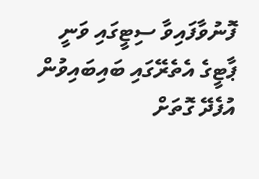ފޮނުވާފައިވާ ސިޓީގައި ވަނީ ޕާޓީގެ އެތެރޭގައި ބައިބައިވުން އުފެދޭ ގޮތަށް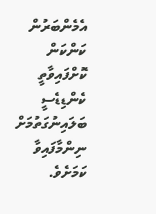އެމެންބަރުން ކަންކަން ކޮށްފައިވާތީ ކެންޑިޑެސީ ބަލައިނުގަތުމަށް ނިންމާފައިވާ ކަމަށެވެ.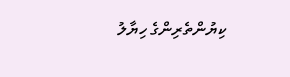ކިޔުންތެރިންގެ ހިޔާލު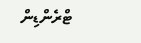ޓްރެންޑިން